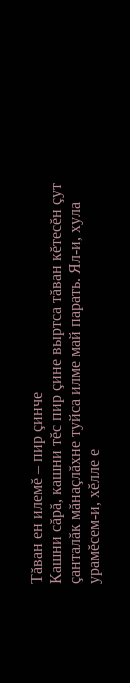Тăван ен илемĕ – пир çинче
Кашни сăрă, кашни тĕс пир çине выртса тăван кĕтесĕн çут çанталăк мăнаçлăхне туйса илме май парать. Ял-и, хула урамĕсем-и, хĕлле е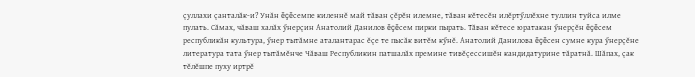çуллахи çанталăк-и? Унăн ĕçĕсемпе киленнĕ май тăван çĕрĕн илемне, тăван кĕтесĕн илĕртӳллĕхне туллин туйса илме пулать. Сăмах, чăваш халăх ӳнерçин Анатолий Данилов ĕçĕсем пирки пырать. Тăван кĕтесе юратакан ӳнерçĕн ĕçĕсем республикăн культура, ӳнер тытăмне аталантарас ĕçе те пысăк витĕм кӳнĕ. Анатолий Данилова ĕçĕсен сумне кура ӳнерçĕне литература тата ӳнер тытăмĕнче Чăваш Республикин патшалăх премине тивĕçессишĕн кандидатурине тăратнă. Шăпах, çак тĕлĕшпе пуху иртрĕ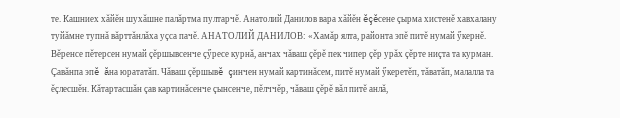те. Кашниех хăйĕн шухăшне палăртма пултарчĕ. Анатолий Данилов вара хăйĕн ĕçĕсене çырма хистенĕ хавхалану туйăмне тупнă вăрттăнлăха уçса пачĕ. АНАТОЛИЙ ДАНИЛОВ: «Хамăр ялта, районта эпĕ питĕ нумай ӳкернĕ. Вĕренсе пĕтерсен нумай çĕршывсенче çӳресе курнă, анчах чăваш çĕрĕ пек чипер çĕр урăх çĕрте ниçта та курман. Çавăнпа эпĕ ăна юрататăп. Чăваш çĕршывĕ çинчен нумай картинăсем, питĕ нумай ӳкеретĕп, тăватăп, малалла та ĕçлесшĕн. Кăтартасшăн çав картинăсенче çынсенче, пĕлччĕр, чăваш çĕрĕ вăл питĕ анлă,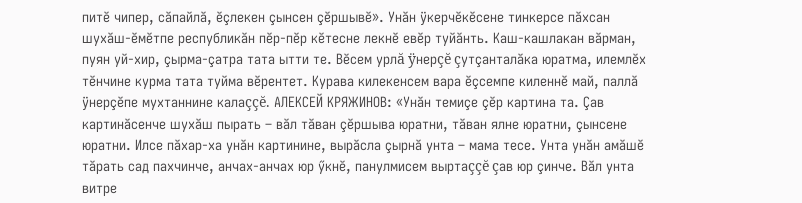питĕ чипер, сăпайлă, ĕçлекен çынсен çĕршывĕ». Унăн ÿкерчĕкĕсене тинкерсе пăхсан шухăш-ĕмĕтпе республикăн пĕр-пĕр кĕтесне лекнĕ евĕр туйăнть. Каш-кашлакан вăрман, пуян уй-хир, çырма-çатра тата ытти те. Вĕсем урлă ÿнерçĕ çутçанталăка юратма, илемлĕх тĕнчине курма тата туйма вĕрентет. Курава килекенсем вара ĕçсемпе киленнĕ май, паллă ÿнерçĕпе мухтаннине калаççĕ. АЛЕКСЕЙ КРЯЖИНОВ: «Унăн темиçе çĕр картина та. Çав картинăсенче шухăш пырать – вăл тăван çĕршыва юратни, тăван ялне юратни, çынсене юратни. Илсе пăхар-ха унăн картинине, вырăсла çырнă унта – мама тесе. Унта унăн амăшĕ тăрать сад пахчинче, анчах-анчах юр ӳкнĕ, панулмисем выртаççĕ çав юр çинче. Вăл унта витре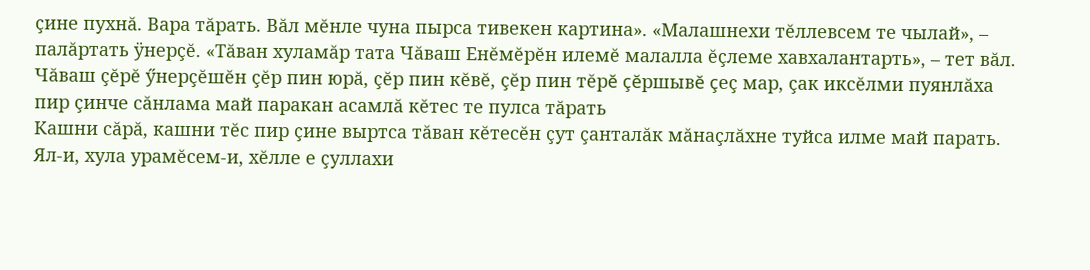çине пухнă. Вара тăрать. Вăл мĕнле чуна пырса тивекен картина». «Малашнехи тĕллевсем те чылай», – палăртать ÿнерçĕ. «Тăван хуламăр тата Чăваш Енĕмĕрĕн илемĕ малалла ĕçлеме хавхалантарть», – тет вăл. Чăваш çĕрĕ ӳнерçĕшĕн çĕр пин юрă, çĕр пин кĕвĕ, çĕр пин тĕрĕ çĕршывĕ çеç мар, çак иксĕлми пуянлăха пир çинче сăнлама май паракан асамлă кĕтес те пулса тăрать
Кашни сăрă, кашни тĕс пир çине выртса тăван кĕтесĕн çут çанталăк мăнаçлăхне туйса илме май парать. Ял-и, хула урамĕсем-и, хĕлле е çуллахи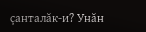çанталăк-и? Унăн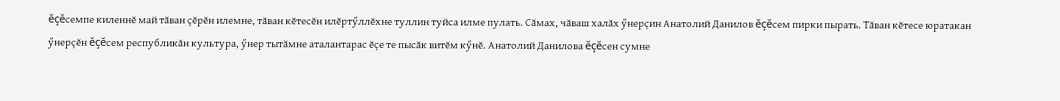ĕçĕсемпе киленнĕ май тăван çĕрĕн илемне, тăван кĕтесĕн илĕртӳллĕхне туллин туйса илме пулать. Сăмах, чăваш халăх ӳнерçин Анатолий Данилов ĕçĕсем пирки пырать. Тăван кĕтесе юратакан ӳнерçĕн ĕçĕсем республикăн культура, ӳнер тытăмне аталантарас ĕçе те пысăк витĕм кӳнĕ. Анатолий Данилова ĕçĕсен сумне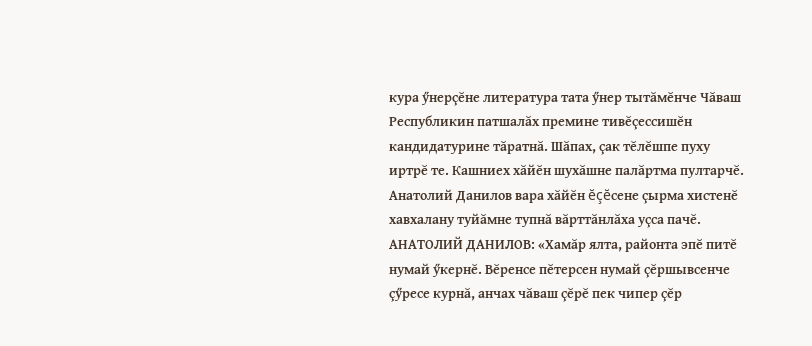кура ӳнерçĕне литература тата ӳнер тытăмĕнче Чăваш Республикин патшалăх премине тивĕçессишĕн кандидатурине тăратнă. Шăпах, çак тĕлĕшпе пуху иртрĕ те. Кашниех хăйĕн шухăшне палăртма пултарчĕ. Анатолий Данилов вара хăйĕн ĕçĕсене çырма хистенĕ хавхалану туйăмне тупнă вăрттăнлăха уçса пачĕ. АНАТОЛИЙ ДАНИЛОВ: «Хамăр ялта, районта эпĕ питĕ нумай ӳкернĕ. Вĕренсе пĕтерсен нумай çĕршывсенче çӳресе курнă, анчах чăваш çĕрĕ пек чипер çĕр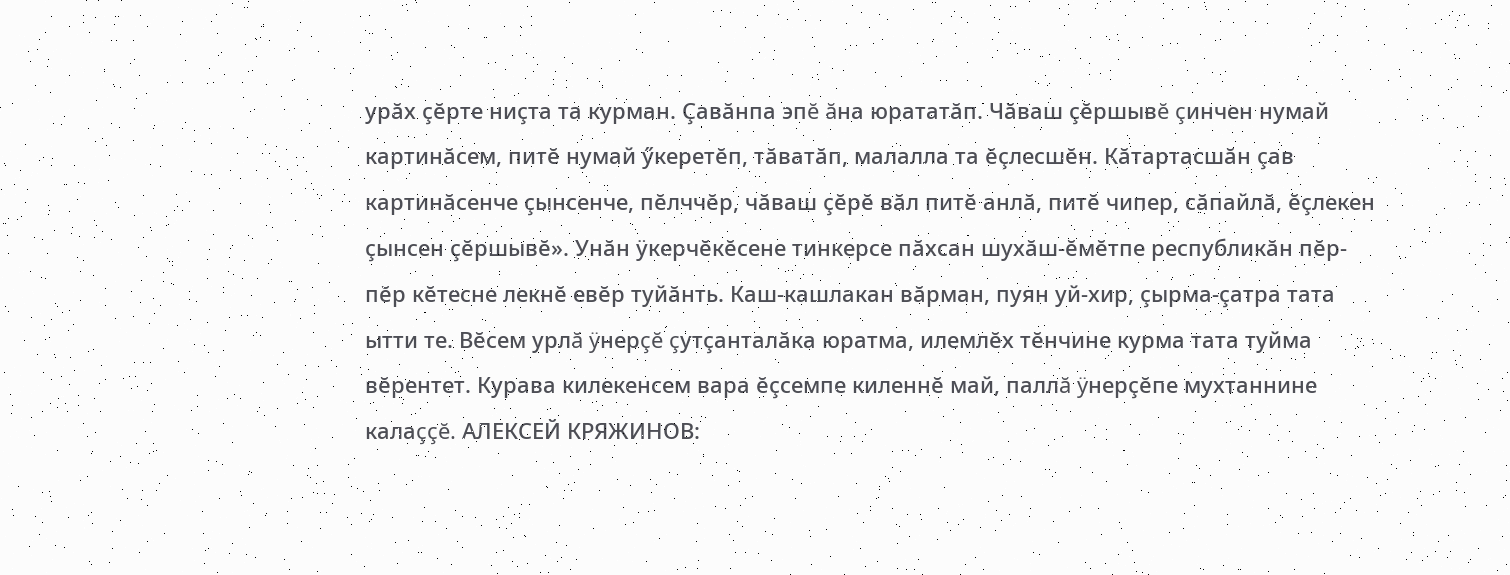урăх çĕрте ниçта та курман. Çавăнпа эпĕ ăна юрататăп. Чăваш çĕршывĕ çинчен нумай картинăсем, питĕ нумай ӳкеретĕп, тăватăп, малалла та ĕçлесшĕн. Кăтартасшăн çав картинăсенче çынсенче, пĕлччĕр, чăваш çĕрĕ вăл питĕ анлă, питĕ чипер, сăпайлă, ĕçлекен çынсен çĕршывĕ». Унăн ÿкерчĕкĕсене тинкерсе пăхсан шухăш-ĕмĕтпе республикăн пĕр-пĕр кĕтесне лекнĕ евĕр туйăнть. Каш-кашлакан вăрман, пуян уй-хир, çырма-çатра тата ытти те. Вĕсем урлă ÿнерçĕ çутçанталăка юратма, илемлĕх тĕнчине курма тата туйма вĕрентет. Курава килекенсем вара ĕçсемпе киленнĕ май, паллă ÿнерçĕпе мухтаннине калаççĕ. АЛЕКСЕЙ КРЯЖИНОВ: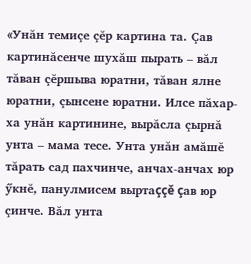«Унăн темиçе çĕр картина та. Çав картинăсенче шухăш пырать – вăл тăван çĕршыва юратни, тăван ялне юратни, çынсене юратни. Илсе пăхар-ха унăн картинине, вырăсла çырнă унта – мама тесе. Унта унăн амăшĕ тăрать сад пахчинче, анчах-анчах юр ӳкнĕ, панулмисем выртаççĕ çав юр çинче. Вăл унта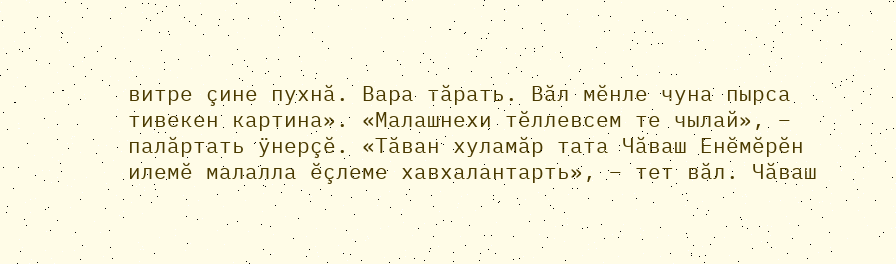витре çине пухнă. Вара тăрать. Вăл мĕнле чуна пырса тивекен картина». «Малашнехи тĕллевсем те чылай», – палăртать ÿнерçĕ. «Тăван хуламăр тата Чăваш Енĕмĕрĕн илемĕ малалла ĕçлеме хавхалантарть», – тет вăл. Чăваш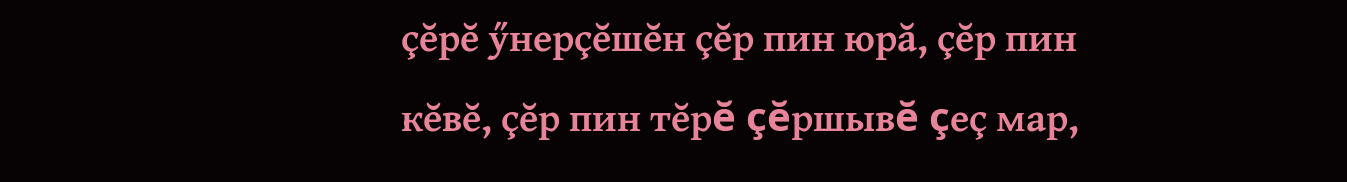çĕрĕ ӳнерçĕшĕн çĕр пин юрă, çĕр пин кĕвĕ, çĕр пин тĕрĕ çĕршывĕ çеç мар,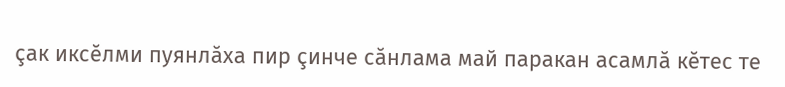çак иксĕлми пуянлăха пир çинче сăнлама май паракан асамлă кĕтес те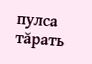пулса тăрать